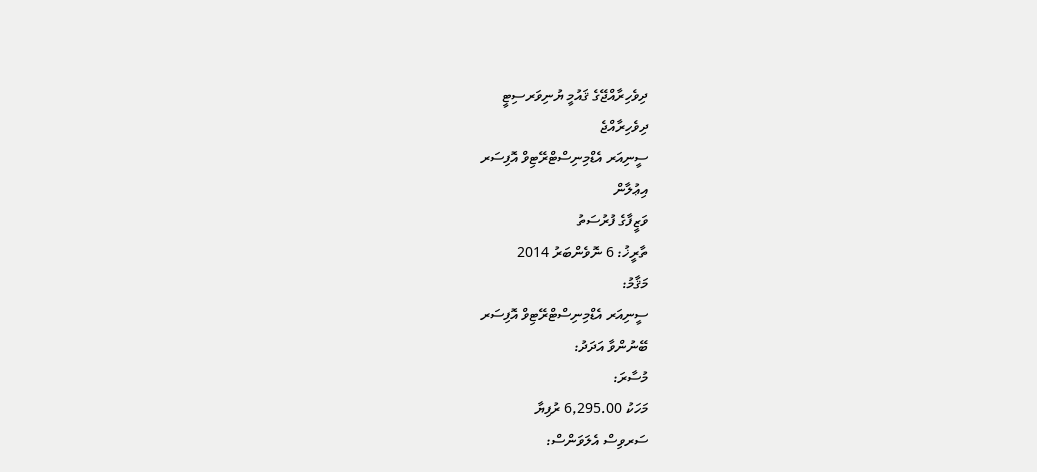ދިވެހިރާއްޖޭގެ ޤައުމީ ޔުނިވަރސިޓީ
ދިވެހިރާއްޖެ
ސީނިއަރ އެޑްމިނިސްޓްރޭޓިވް އޮފިސަރ
އިޢުލާން
ވަޒީފާގެ ފުރުސަތު
ތާރީޚު: 6 ނޮވެންބަރު 2014
މަޤާމު:
ސީނިއަރ އެޑްމިނިސްޓްރޭޓިވް އޮފިސަރ
ބޭނުންވާ އަދަދު:
މުސާރަ:
މަހަކު 6,295.00 ރުފިޔާ
ސަރވިސް އެލަވަންސް: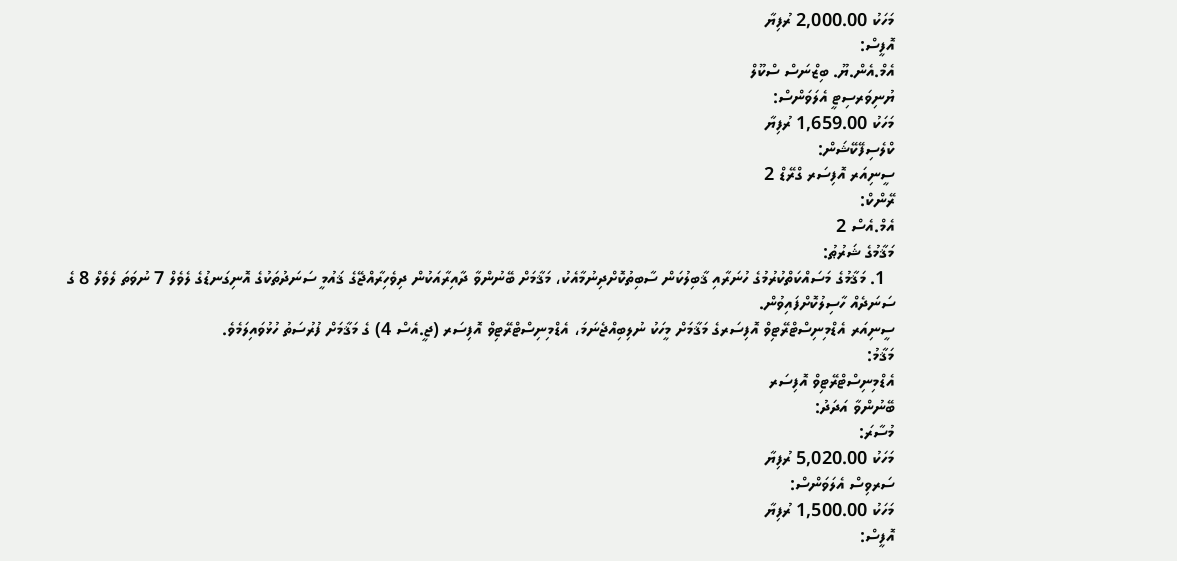މަހަކު 2,000.00 ރުފިޔާ
އޮފީސް:
އެމް.އެން.ޔޫ. ބިޒްނަސް ސްކޫލް
ޔުނިވަރސިޓީ އެލަވަންސް:
މަހަކު 1,659.00 ރުފިޔާ
ކްލެސިފޭކޭޝަން:
ސީނިއަރ އޮފިސަރ ގްރޭޑް 2
ރޭންކް:
އެމް.އެސް 2
މަޤާމުގެ ޝަރުޠު:
  1. މަޤާމުގެ މަސައްކަތްކުރުމުގެ ހުނަރާއި ޤާބިލުކަން ސާބިތުކޮށްދިނުމާއެކު، މަޤާމަށް ބޭނުންވާ ދާއިރާއަކުން ދިވެހިރާއްޖޭގެ ޤައުމީ ސަނަދުތަކުގެ އޮނިގަނޑުގެ ލެވެލް 7 ނުވަތަ ލެވެލް 8 ގެ ސަނަދެއް ހާސިލުކޮށްފައިވުން.
ސީނިއަރ އެޑްމިނިސްޓްރޭޓިވް އޮފިސަރގެ މަޤާމަށް މީހަކު ނުލިބިއްޖެނަމަ، އެޑްމިނިސްޓްރޭޓިވް އޮފިސަރ (ޖީ.އެސް 4) ގެ މަޤާމަށް ފުރުސަތު ހުޅުވައިލަމެވެ.
މަޤާމު:
އެޑްމިނިސްޓްރޭޓިވް އޮފިސަރ
ބޭނުންވާ އަދަދު:
މުސާރަ:
މަހަކު 5,020.00 ރުފިޔާ
ސަރވިސް އެލަވަންސް:
މަހަކު 1,500.00 ރުފިޔާ
އޮފީސް: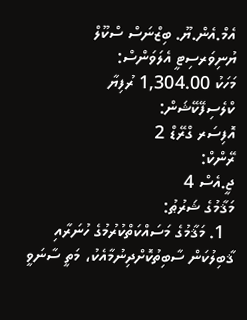އެމް.އެން.ޔޫ. ބިޒްނަސް ސްކޫލް
ޔުނިވަރސިޓީ އެލަވަންސް:
މަހަކު 1,304.00 ރުފިޔާ
ކްލެސިފޭކޭޝަން:
އޮފިސަރ ގްރޭޑް 2
ރޭންކް:
ޖީ.އެސް 4
މަޤާމުގެ ޝަރުޠު:
  1. މަޤާމުގެ މަސައްކަތްކުރުމުގެ ހުނަރާއި ޤާބިލުކަން ސާބިތުކޮށްދިނުމާއެކު، މަތީ ސާނަވީ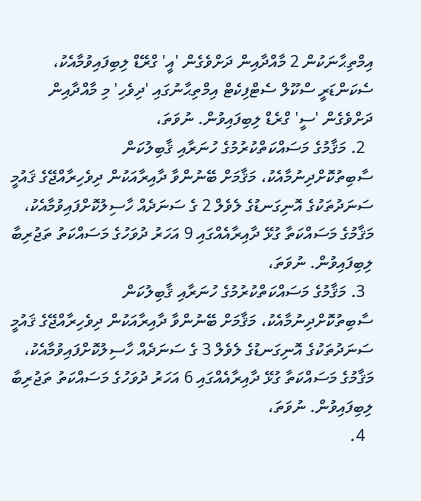އިމްތިޙާނަކުން 2 މާއްދާއިން ދަށްވެގެން 'އީ' ގްރޭޑް ލިބިފައިވުމާއެކު، ސެކަންޑަރީ ސްކޫލް ސެޓްފިކެޓް އިމްތިޙާނުގައި 'ދިވެހި' މި މާއްދާއިން ދަށްވެގެން 'ސީ' ގްރެޑް ލިބިފައިވުން. ނުވަތަ،
  2. މަޤާމުގެ މަސައްކަތްކުރުމުގެ ހުނަރާއި ޤާބިލުކަން ސާބިތުކޮށްދިނުމާއެކު، މަޤާމަށް ބޭނުންވާ ދާއިރާއަކުން ދިވެހިރާއްޖޭގެ ޤައުމީ ސަނަދުތަކުގެ އޮނިގަނޑުގެ ލެވެލް 2 ގެ ސަނަދެއް ހާސިލުކޮށްފައިވުމާއެކު، މަޤާމުގެ މަސައްކަތާ ގުޅޭ ދާއިރާއެއްގައި 9 އަހަރު ދުވަހުގެ މަސައްކަތު ތަޖުރިބާ ލިބިފައިވުން. ނުވަތަ،
  3. މަޤާމުގެ މަސައްކަތްކުރުމުގެ ހުނަރާއި ޤާބިލުކަން ސާބިތުކޮށްދިނުމާއެކު، މަޤާމަށް ބޭނުންވާ ދާއިރާއަކުން ދިވެހިރާއްޖޭގެ ޤައުމީ ސަނަދުތަކުގެ އޮނިގަނޑުގެ ލެވެލް 3 ގެ ސަނަދެއް ހާސިލުކޮށްފައިވުމާއެކު، މަޤާމުގެ މަސައްކަތާ ގުޅޭ ދާއިރާއެއްގައި 6 އަހަރު ދުވަހުގެ މަސައްކަތު ތަޖުރިބާ ލިބިފައިވުން. ނުވަތަ،
  4.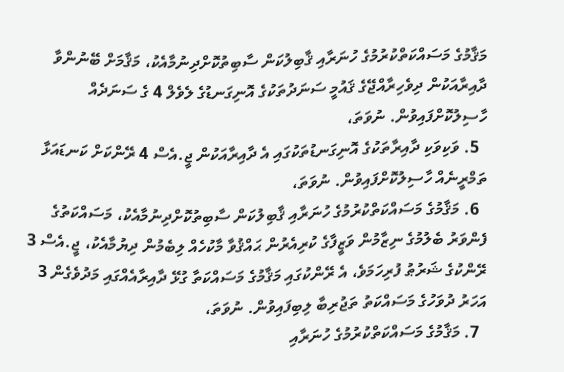މަޤާމުގެ މަސައްކަތްކުރުމުގެ ހުނަރާއި ޤާބިލުކަން ސާބިތުކޮށްދިނުމާއެކު، މަޤާމަށް ބޭނުންވާ ދާއިރާއަކުން ދިވެހިރާއްޖޭގެ ޤައުމީ ސަނަދުތަކުގެ އޮނިގަނޑުގެ ލެވެލް 4 ގެ ސަނަދެއް ހާސިލުކޮށްފައިވުން. ނުވަތަ،
  5. ވަކިވަކި ދާއިރާތަކުގެ އޮނިގަނޑުތަކުގައި އެ ދާއިރާއަކުން ޖީ.އެސް 4 ރޭންކަށް ކަނޑައަޅާ ތަމްރީނެއް ހާސިލުކޮށްފައިވުން. ނުވަތަ،
  6. މަޤާމުގެ މަސައްކަތްކުރުމުގެ ހުނަރާއި ޤާބިލުކަން ސާބިތުކޮށްދިނުމާއެކު، މަސައްކަތުގެ ފެންވަރު ބެލުމުގެ ނިޒާމުން ވަޒީފާގެ ކުރިއެރުން ޙައްޤުވާ މާކުހެއް ލިބެމުން ދިޔުމާއެކު، ޖީ.އެސް 3 ރޭންކުގެ ޝަރުޠު ފުރިހަމަވެ، އެ ރޭންކުގައި މަޤާމުގެ މަސައްކަތާ ގުޅޭ ދާއިރާއެއްގައި މަދުވެގެން 3 އަހަރު ދުވަހުގެ މަސައްކަތު ތަޖުރިބާ ލިބިފައިވުން. ނުވަތަ،
  7. މަޤާމުގެ މަސައްކަތްކުރުމުގެ ހުނަރާއި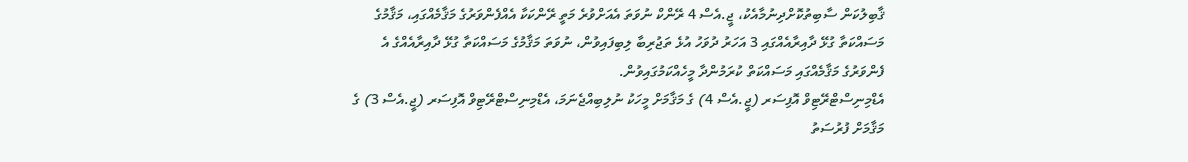ޤާބިލުކަން ސާބިތުކޮށްދިނުމާއެކު، ޖީ.އެސް 4 ރޭންކް ނުވަތަ އެއަށްވުރެ މަތީ ރޭންކަކާ އެއްފެންވަރުގެ މަޤާމެއްގައި، މަޤާމުގެ މަސައްކަތާ ގުޅޭ ދާއިރާއެއްގައި 3 އަހަރު ދުވަހު އުޅެ ތަޖުރިބާ ލިބިފައިވުން، ނުވަތަ މަޤާމުގެ މަސައްކަތާ ގުޅޭ ދާއިރާއެއްގެ އެ ފެންވަރުގެ މަޤާމެއްގައި މަސައްކަތް ކުރަމުންދާ މީހެއްކަމުގައިވުން.
އެޑްމިނިސްޓްރޭޓިވް އޮފިސަރ (ޖީ.އެސް 4) ގެ މަޤާމަށް މީހަކު ނުލިބިއްޖެނަމަ، އެޑްމިނިސްޓްރޭޓިވް އޮފިސަރ (ޖީ.އެސް 3) ގެ މަޤާމަށް ފުރުސަތު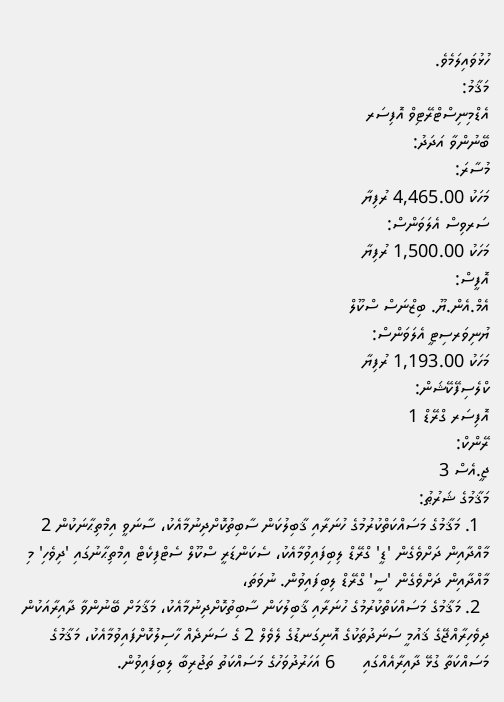ހުޅުވައިލަމެވެ.
މަޤާމު:
އެޑްމިނިސްޓްރޭޓިވް އޮފިސަރ
ބޭނުންވާ އަދަދު:
މުސާރަ:
މަހަކު 4,465.00 ރުފިޔާ
ސަރވިސް އެލަވަންސް:
މަހަކު 1,500.00 ރުފިޔާ
އޮފީސް:
އެމް.އެން.ޔޫ. ބިޒްނަސް ސްކޫލް
ޔުނިވަރސިޓީ އެލަވަންސް:
މަހަކު 1,193.00 ރުފިޔާ
ކްލެސިފޭކޭޝަން:
އޮފިސަރ ގްރޭޑް 1
ރޭންކް:
ޖީ.އެސް 3
މަޤާމުގެ ޝަރުޠު:
  1. މަޤާމުގެ މަސައްކަތްކުރުމުގެ ހުނަރާއި ޤާބިލުކަން ސާބިތުކޮށްދިނުމާއެކު، ސާނަވީ އިމްތިޙާނަކުން 2 މާއްދާއިން ދަށްވެގެން 'ޑީ' ގްރޭޑް ލިބިފައިވުމާއެކު، ސެކަންޑަރީ ސްކޫލް ސެޓްފިކެޓް އިމްތިޙާނުގައި 'ދިވެހި' މި މާއްދާއިން ދަށްވެގެން 'ސީ' ގްރޭޑް ލިބިފައިވުން. ނުވަތަ،
  2. މަޤާމުގެ މަސައްކަތްކުރުމުގެ ހުނަރާއި ޤާބިލުކަން ސާބިތުކޮށްދިނުމާއެކު، މަޤާމަށް ބޭނުންވާ ދާއިރާއަކުން ދިވެހިރާއްޖޭގެ ޤައުމީ ސަނަދުތަކުގެ އޮނިގަނޑުގެ ލެވެލް 2 ގެ ސަނަދެއް ހާސިލުކޮށްފައިވުމާއެކު، މަޤާމުގެ މަސައްކަތާ ގުޅޭ ދާއިރާއެއްގައި      6 އަހަރުދުވަހުގެ މަސައްކަތު ތަޖުރިބާ ލިބިފައިވުން.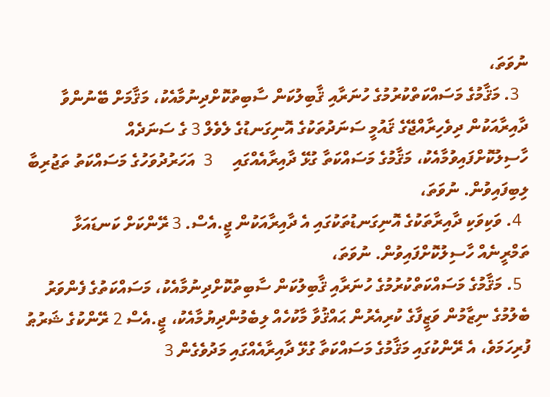ނުވަތަ،
  3. މަޤާމުގެ މަސައްކަތްކުރުމުގެ ހުނަރާއި ޤާބިލުކަން ސާބިތުކޮށްދިނުމާއެކު، މަޤާމަށް ބޭނުންވާ ދާއިރާއަކުން ދިވެހިރާއްޖޭގެ ޤައުމީ ސަނަދުތަކުގެ އޮނިގަނޑުގެ ލެވެލް 3 ގެ ސަނަދެއް ހާސިލުކޮށްފައިވުމާއެކު، މަޤާމުގެ މަސައްކަތާ ގުޅޭ ދާއިރާއެއްގައި     3  އަހަރުދުވަހުގެ މަސައްކަތު ތަޖުރިބާ ލިބިފައިވުން. ނުވަތަ،
  4. ވަކިވަކި ދާއިރާތަކުގެ އޮނިގަނޑުތަކުގައި އެ ދާއިރާއަކުން ޖީ.އެސް. 3 ރޭންކަށް ކަނޑައަޅާ ތަމްރީނެއް ހާސިލުކޮށްފައިވުން. ނުވަތަ،
  5. މަޤާމުގެ މަސައްކަތްކުރުމުގެ ހުނަރާއި ޤާބިލުކަން ސާބިތުކޮށްދިނުމާއެކު، މަސައްކަތުގެ ފެންވަރު ބެލުމުގެ ނިޒާމުން ވަޒީފާގެ ކުރިއެރުން ޙައްޤުވާ މާކުހެއް ލިބެމުންދިޔުމާއެކު، ޖީ.އެސް 2 ރޭންކުގެ ޝަރުޠު ފުރިހަމަވެ، އެ ރޭންކުގައި މަޤާމުގެ މަސައްކަތާ ގުޅޭ ދާއިރާއެއްގައި މަދުވެގެން 3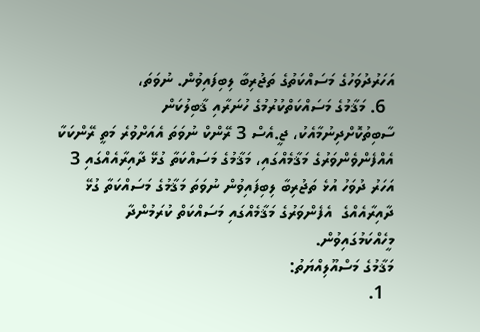އަހަރުދުވަހުގެ މަސައްކަތުގެ ތަޖުރިބާ ލިބިފައިވުން. ނުވަތަ،
  6. މަޤާމުގެ މަސައްކަތްކުރުމުގެ ހުނަރާއި ޤާބިލުކަން ސާބިތުކޮށްދިނުމާއެކު، ޖީ.އެސް 3 ރޭންކް ނުވަތަ އެއަށްވުރެ މަތީ ރޭންކަކާ އެއްފެންވެންވަރުގެ މަޤާމެއްގައި، މަޤާމުގެ މަސައްކަތާ ގުޅޭ ދާއިރާއެއްގައި 3 އަހަރު ދުވަހު އުޅެ ތަޖުރިބާ ލިބިފައިވުން ނުވަތަ މަޤާމުގެ މަސައްކަތާ ގުޅޭ ދާއިރާއެއްގެ  އެފެންވަރުގެ މަޤާމެއްގައި މަސައްކަތް ކުރަމުންދާ މީހެއްކަމުގައިވުން.
މަޤާމުގެ މަސްއޫލިއްޔަތު:
  1.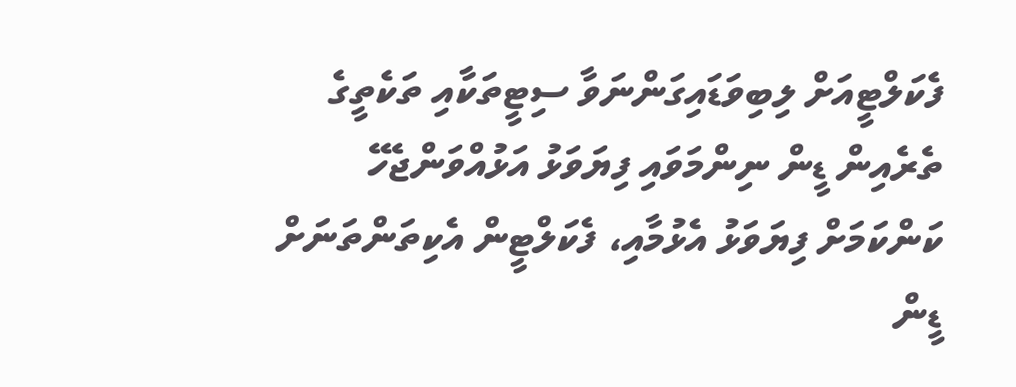ފެކަލްޓީއަށް ލިބިވަޑައިގަންނަވާ ސިޓީތަކާއި ތަކެތީގެ ތެރެއިން ޑީން ނިންމަވައި ފިޔަވަޅު އަޅުއްވަންޖެހޭ ކަންކަމަށް ފިޔަވަޅު އެޅުމާއި، ފެކަލްޓީން އެކިތަންތަނަށް ޑީން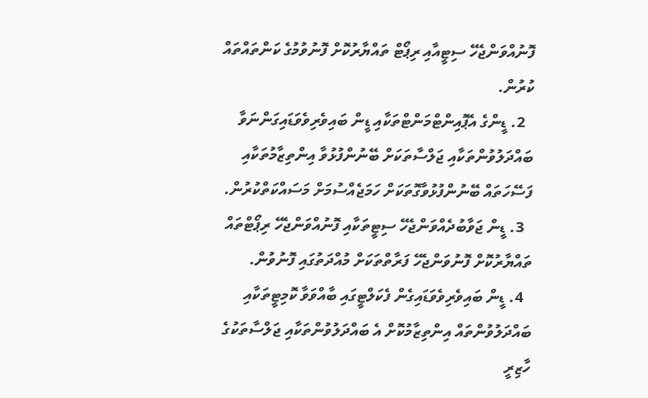ފޮނުއްވަންޖެހޭ ސިޓީއާއި ރިޕޯޓް ތައްޔާރުކޮށް ފޮނުވުމުގެ ކަންތައްތައް ކުރުން.
  2. ޑީންގެ އެޕޮއިންޓްމަންޓްތަކާއި ޑީން ބައިވެރިވެވަޑައިގަންނަވާ ބައްދަލުވުންތަކާއި ޖަލްސާތަކަށް ބޭނުންފުޅުވާ އިންތިޒާމުތަކާއި ފަސޭހަތައް ބޭނުންފުޅުވާގޮތަކަށް ހަމަޖެއްސުމަށް މަސައްކަތްކުރުން.
  3. ޑީން ޖަވާބުދެއްވަންޖެހޭ ސިޓީތަކާއި ފޮނުއްވަންޖެހޭ ރިޕޯޓްތައް ތައްޔާރުކޮށް ފޮނުވަންޖެހޭ ފަރާތްތަކަށް މުއްދަތުގައި ފޮނުވުން.
  4. ޑީން ބައިވެރިވެވަޑައިގެން ފެކަލްޓީގައި ބާއްވަވާ ކޮމިޓީތަކާއި ބައްދަލުވުންތައް އިންތިޒާމުކޮށް އެ ބައްދަލުވުންތަކާއި ޖަލްސާތަކުގެ ހާޒިރީ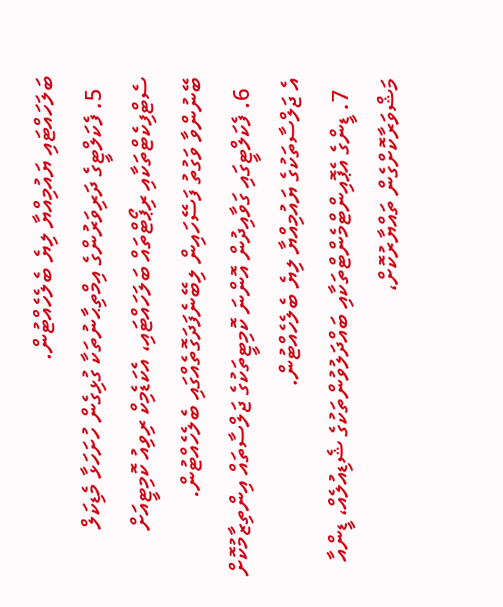ބަލަހައްޓައި ޔައުމިއްޔާ ލިޔެ ބެލެހެއްޓުން.
  5. ފެކަލްޓީގެ ދަރިވަރުންގެ އިމްތިޙާނުތަކާ ގުޅިގެން ހުށަހަޅާ މެޑިކަލް ސެޓްފިކެޓްތަކާއި ރިޕޯޓްތައް ބަލަހައްޓައި، އެކަޑެމިކް ރިވިއު ކޮމިޓީއަށް ބޭނުންވާ ވަގުތު ފަސޭހައިން ލިބޭނެފަދަގޮތެއްގައި ބެލެހެއްޓުން.
  6. ފެކަލްޓީގައި ގަވާއިދުން އޮންނަ ކޮމިޓީތަކުގެ ޖަލްސާތައް އިންތިޒާމުކޮށް އެ ޖަލްސާތަކުގެ ޔައުމިއްޔާ ލިޔެ ބެލެހެއްޓުން.
  7. ޑީންގެ އެޕޮއިންޓްމެންޓްތަކާއި ބައްދަލުވުންތަކުގެ ޝެޑިއުލެއް، ޑީންއާ މަޝްވަރާކޮށްގެން ތައްޔާރުކޮށް،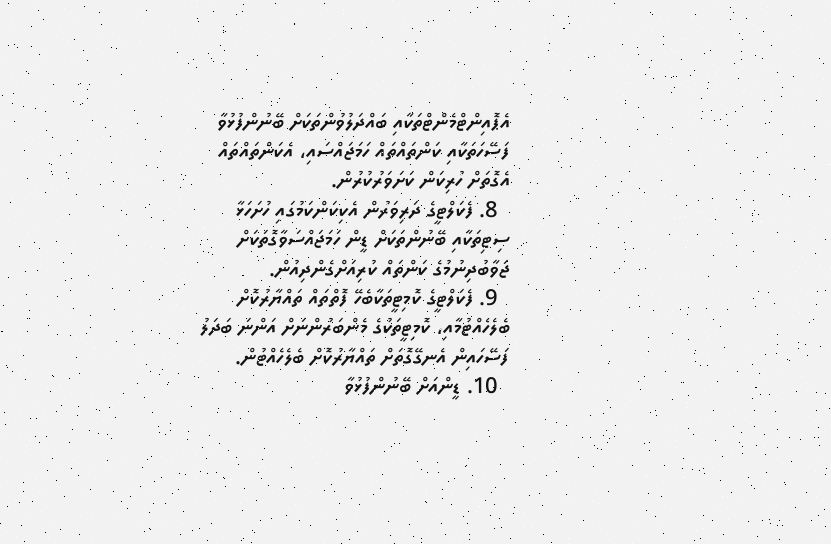އެޕޮއިންޓްމެންޓްތަކާއި ބައްދަލުވުންތަކަށް ބޭނުންފުޅުވާ ފަސޭހަތަކާއި ކަންތައްތައް ހަމަޖައްސައި، އެކަންތައްތައް އެގޮތަށް ހުރިކަން ކަށަވަރުކުރުން.
  8. ފެކަލްޓީގެ ދަރިވަރުން އެކިކަންކަމުގައި ހުށަހަޅާ ސިޓިތަކާއި ބޭނުންތަކަށް ޑީން ހަމަޖައްސަވާގޮތަކަށް ޖަވާބުދިނުމުގެ ކަންތައް ކުރިއަށްގެންދިއުން.
  9. ފެކަލްޓީގެ ކޮމިޓީތަކާބެހޭ ފޮތްތައް ތައްޔާރުކޮށް ބެލެހެއްޓުމާއި، ކޮމިޓީތަކުގެ މެންބަރުންނަށް އަންނަ ބަދަލު ފަސޭހައިން އެނގޭގޮތަށް ތައްޔާރުކޮށް ބެލެހެއްޓުން.
  10. ޑީންއަށް ބޭނުންފުޅުވާ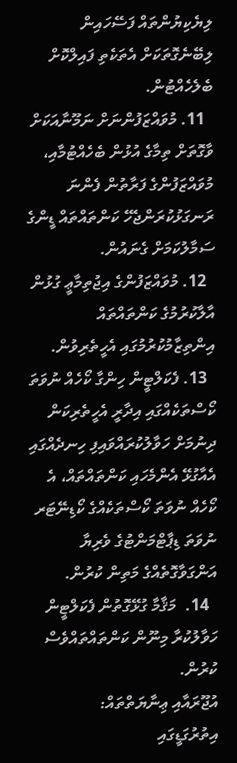ލިޔެކިޔުންތައް ފަސޭހައިން ލިބޭނެގޮތަކަށް އެތަކެތި ފައިލްކޮށް ބެލެހެއްޓުން.
  11. މުވައްޒަފުންނަށް ނަމޫނާއަކަށް ވާގޮތަށް ތިމާގެ އުޅުން ބެހެއްޓުމާއި، މުވައްޒަފުންގެ ފަރާތުން ފެންނަ ރަނގަޅުކުރަންޖެހޭ ކަންތައްތައް ޑީންގެ ސަމާލުކަމަށް ގެނައުން.
  12. މުވައްޒަފުންގެ އިޖުތިމާޢީ ގުޅުން އާލާކުރުމުގެ ކަންތައްތައް އިންތިޒާމުކުރުމުގައި އެހީތެރިވުން.
  13. ފެކަލްޓީން ހިންގާ ކޯހެއް ނުވަތަ ކޯސްތަކެއްގައި އިދާރީ އެހީތެރިކަން ދިނުމަށް ހަވާލުކުރައްވައިފި ހިނދެއްގައި އެއާގުޅޭ އެންމެހައި ކަންތައްތައް، އެ ކޯހެއް ނުވަތަ ކޯސްތަކެއްގެ ކޯޑިނޭޓަރ ނުވަތަ ޑިޕާޓްމަންޓުގެ ވެރިޔާ އަންގަވާގޮތެއްގެ މަތިން ކުރުން.
  14.  މަޤާމާ ގުޅޭގޮތުން ފެކަލްޓީން ހަވާލުކުރާ މިނޫން ކަންތައްތައްވެސް ކުރުން.
އުޖޫރައާއި ޢިނާޔަތްތައް:
އިތުރުގަޑީގައި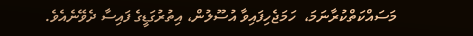މަސައްކަތްކުރާނަމަ،  ހަމަޖެހިފައިވާ އުސޫލުން، އިތުރުގަޑީގެ ފައިސާ ދެވޭނެއެވެ.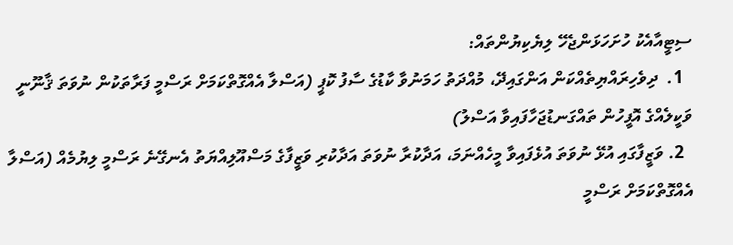ސިޓީއާއެކު ހުށަހަޅަންޖެހޭ ލިޔެކިޔުންތައް:
  1.  ދިވެހިރައްޔިތެއްކަން އަންގައިދޭ، މުއްދަތު ހަމަނުވާ ކާޑުގެ ސާފު ކޮޕީ (އަސްލާ އެއްގޮތްކަމަށް ރަސްމީ ފަރާތަކުން ނުވަތަ ޤާނޫނީ ވަކީލެއްގެ އޮފީހުން ތައްގަނޑުޖަހާފައިވާ އަސްލު)
  2. ވަޒީފާގައި އުޅޭ ނުވަތަ އުޅެފައިވާ މީހެއްނަމަ، އަދާކުރާ ނުވަތަ އަދާކުރި ވަޒީފާގެ މަސްއޫލިއްޔަތު އެނގޭނެ ރަސްމީ ލިޔުމެއް (އަސްލާ އެއްގޮތްކަމަށް ރަސްމީ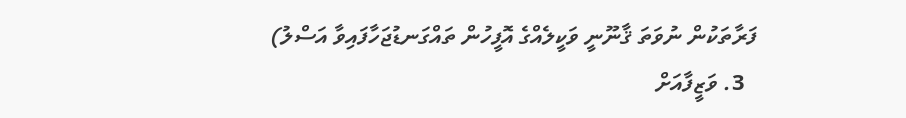ފަރާތަކުން ނުވަތަ ޤާނޫނީ ވަކީލެއްގެ އޮފީހުން ތައްގަނޑުޖަހާފައިވާ އަސްލު)
  3. ވަޒީފާއަށް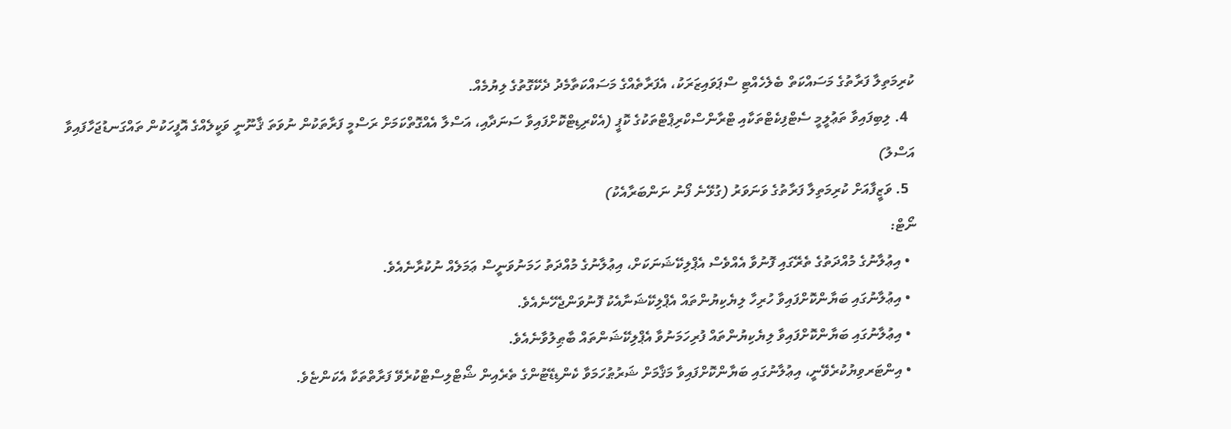ކުރިމަތިލާ ފަރާތުގެ މަސައްކަތް ބެލެހެއްޓި ސްޕަވައިޒަރަކު، އެފަރާތެއްގެ މަސައްކަތާމެދު ދެކޭގޮތުގެ ލިޔުމެއް.
  4. ލިބިފައިވާ ތަޢުލީމީ ސެޓްފިކެޓްތަކާއި ޓްރާންސްކްރިޕްޓްތަކުގެ ކޮޕީ (އެކްރިޑިޓްކޮށްފައިވާ ސަނަދާއި، އަސްލާ އެއްގޮތްކަމަށް ރަސްމީ ފަރާތަކުން ނުވަތަ ޤާނޫނީ ވަކީލެއްގެ އޮފީހަކުން ތައްގަނޑުޖަހާފައިވާ އަސްލު)
  5. ވަޒީފާއަށް ކުރިމަތިލާ ފަރާތުގެ ވަނަވަރު (ގުޅޭނެ ފޯނު ނަންބަރާއެކު)
ނޯޓް:
  • އިޢުލާނުގެ މުއްދަތުގެ ތެރޭގައި ފޮނުވާ އެއްވެސް އެޕްލިކޭޝަނަކަށް، އިޢުލާނުގެ މުއްދަތު ހަމަނުވަނީސް ޢަމަލެއް ނުކުރާނެއެވެ.
  • އިޢުލާނުގައި ބަޔާންކޮށްފައިވާ ހުރިހާ ލިޔެކިޔުންތައް އެޕްލިކޭޝަނާއެކު ފޮނުވަންޖެހޭނެއެވެ.
  • އިޢުލާނުގައި ބަޔާންކޮށްފައިވާ ލިޔެކިޔުންތައް ފުރިހަމަނުވާ އެޕްލިކޭޝަންތައް ބާޠިލުވާނެއެވެ.
  • އިންޓަރވިޔުކުރެވޭނީ، އިޢުލާނުގައި ބަޔާންކޮށްފައިވާ މަޤާމަށް ޝަރުޠުހަމަވާ ކެންޑިޑޭޓުންގެ ތެރެއިން ޝޯޓްލިސްޓްކުރެވޭ ފަރާތްތަކާ އެކަންޏެވެ.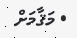• މަޤާމަށް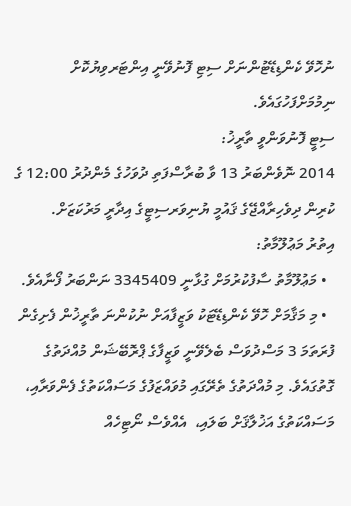ނުހޮވޭ ކެންޑިޑޭޓުންނަށް ސިޓި ފޮނުވޭނީ އިންޓަރވިޔުކޮށް ނިމުމަށްފަހުގައެވެ.
ސިޓީ ފޮނުވަންވީ ތާރީޚު:
2014 ނޮވެންބަރު 13 ވާ ބުރާސްފަތި ދުވަހުގެ މެންދުރު 12:00 ގެ ކުރިން ދިވެހިރާއްޖޭގެ ޤައުމީ ޔުނިވަރސިޓީގެ އިދާރީ މަރުކަޒަށް.
އިތުރު މަޢުލޫމާތު:
  • މަޢުލޫމާތު ސާފުކުރުމަށް ގުޅާނީ 3345409 ނަންބަރު ފޯނާއެވެ.
  • މި މަޤާމަށް ހޮވޭ ކެންޑިޑޭޓަކު ވަޒީފާއަށް ނުކުންނަ ތާރީޚުން ފެށިގެން ފުރަތަމަ 3 މަސްދުވަސް ބެލެވޭނީ ވަޒީފާގެ ޕްރޮބޭޝަން މުއްދަތުގެ ގޮތުގައެވެ. މި މުއްދަތުގެ ތެރޭގައި މުވައްޒަފުގެ މަސައްކަތުގެ ފެންވަރާއި، މަސައްކަތުގެ އަޚުލާޤަށް ބަލައި،  އެއްވެސް ނޯޓިހެއް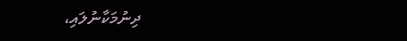ދިނުމަކާނުލައި،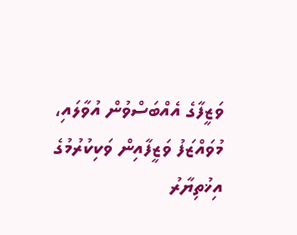ވަޒީފާގެ އެއްބަސްވުން އުވާލައި، މުވައްޒަފު ވަޒީފާއިން ވަކިކުރުމުގެ އިޚުތިޔާރު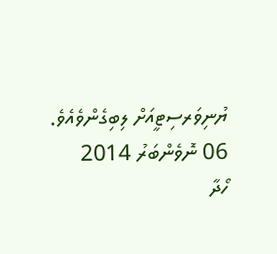ޔުނިވަރސިޓީއަށް ލިބިގެންވެއެވެ.
06 ނޮވެންބަރު 2014
ހޯދާ